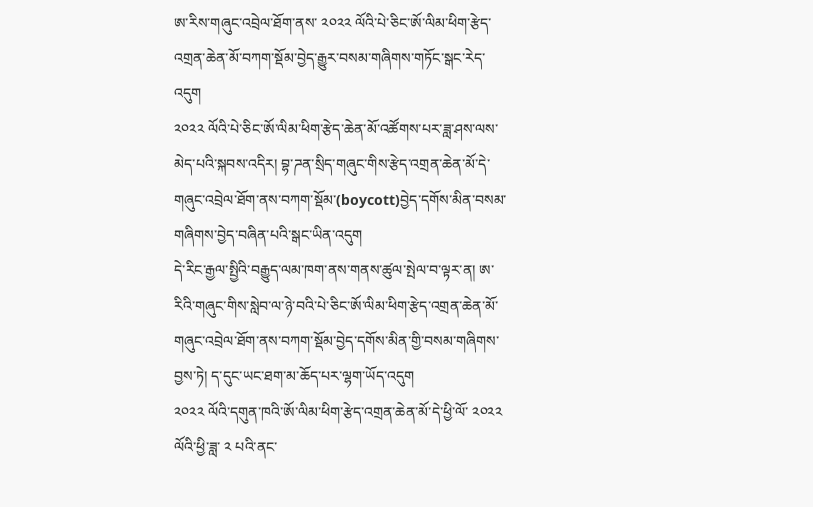ཨ་རིས་གཞུང་འབྲེལ་ཐོག་ནས་ ༢༠༢༢ ལོའི་པེ་ཅིང་ཨོ་ལིམ་ཕིག་རྩེད་འགྲན་ཆེན་མོ་བཀག་སྡོམ་བྱེད་རྒྱུར་བསམ་གཞིགས་གཏོང་སྒང་རེད་འདུག
༢༠༢༢ ལོའི་པེ་ཅིང་ཨོ་ལིམ་ཕིག་རྩེད་ཆེན་མོ་འཚོགས་པར་ཟླ་ཤས་ལས་མེད་པའི་སྐབས་འདིར། བྷ་ཌན་སྲིད་གཞུང་གིས་རྩེད་འགྲན་ཆེན་མོ་དེ་གཞུང་འབྲེལ་ཐོག་ནས་བཀག་སྡོམ་(boycott)བྱེད་དགོས་མིན་བསམ་གཞིགས་བྱེད་བཞིན་པའི་སྒང་ཡིན་འདུག
དེ་རིང་རྒྱལ་སྤྱིའི་བརྒྱུད་ལམ་ཁག་ནས་གནས་ཚུལ་སྤེལ་བ་ལྟར་ན། ཨ་རིའི་གཞུང་གིས་སླེབ་ལ་ཉེ་བའི་པེ་ཅིང་ཨོ་ལིམ་ཕིག་རྩེད་འགྲན་ཆེན་མོ་གཞུང་འབྲེལ་ཐོག་ནས་བཀག་སྡོམ་བྱེད་དགོས་མིན་གྱི་བསམ་གཞིགས་བྱས་ཏེ། ད་དུང་ཡང་ཐག་མ་ཆོད་པར་ལྷག་ཡོད་འདུག
༢༠༢༢ ལོའི་དགུན་ཁའི་ཨོ་ལིམ་ཕིག་རྩེད་འགྲན་ཆེན་མོ་དེ་ཕྱི་ལོ་ ༢༠༢༢ ལོའི་ཕྱི་ཟླ་ ༢ པའི་ནང་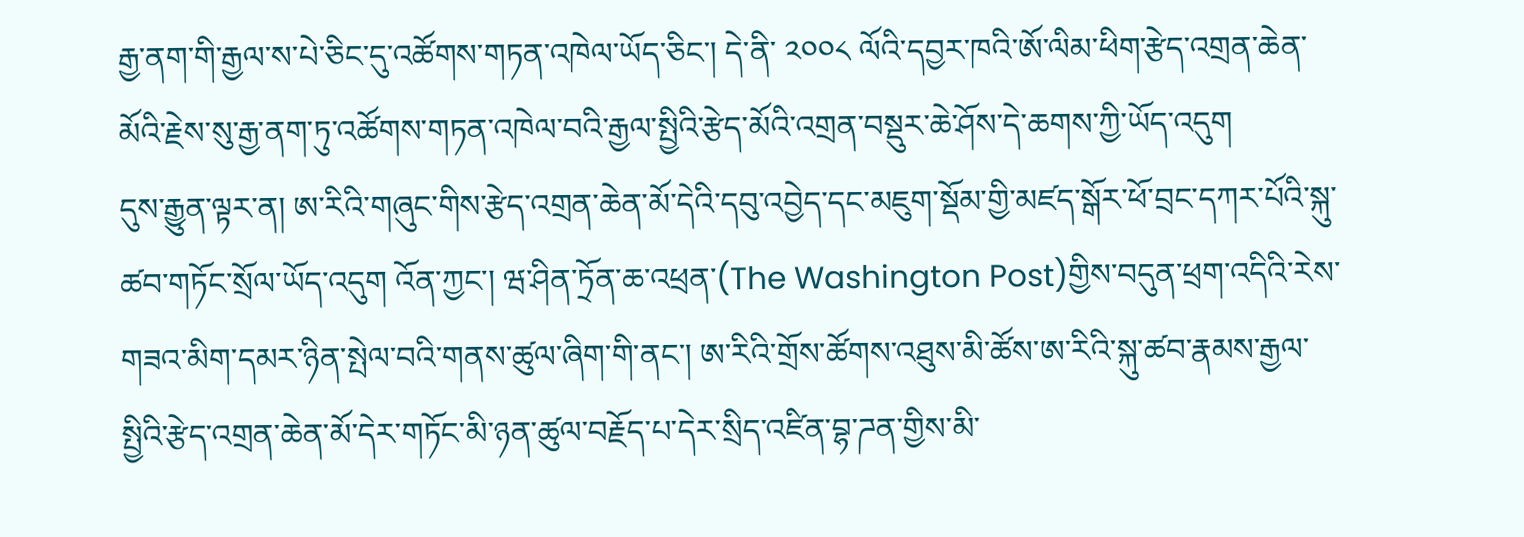རྒྱ་ནག་གི་རྒྱལ་ས་པེ་ཅིང་དུ་འཚོགས་གཏན་འཁེལ་ཡོད་ཅིང་། དེ་ནི་ ༢༠༠༨ ལོའི་དབྱར་ཁའི་ཨོ་ལིམ་ཕིག་རྩེད་འགྲན་ཆེན་མོའི་རྗེས་སུ་རྒྱ་ནག་ཏུ་འཚོགས་གཏན་འཁེལ་བའི་རྒྱལ་སྤྱིའི་རྩེད་མོའི་འགྲན་བསྡུར་ཆེ་ཤོས་དེ་ཆགས་ཀྱི་ཡོད་འདུག
དུས་རྒྱུན་ལྟར་ན། ཨ་རིའི་གཞུང་གིས་རྩེད་འགྲན་ཆེན་མོ་དེའི་དབུ་འབྱེད་དང་མཇུག་སྡོམ་གྱི་མཛད་སྒོར་ཕོ་བྲང་དཀར་པོའི་སྐུ་ཚབ་གཏོང་སྲོལ་ཡོད་འདུག འོན་ཀྱང་། ཝ་ཤིན་ཏྲོན་ཆ་འཕྲན་(The Washington Post)གྱིས་བདུན་ཕྲག་འདིའི་རེས་གཟའ་མིག་དམར་ཉིན་སྤེལ་བའི་གནས་ཚུལ་ཞིག་གི་ནང་། ཨ་རིའི་གྲོས་ཚོགས་འཐུས་མི་ཚོས་ཨ་རིའི་སྐུ་ཚབ་རྣམས་རྒྱལ་སྤྱིའི་རྩེད་འགྲན་ཆེན་མོ་དེར་གཏོང་མི་ཉན་ཚུལ་བརྗོད་པ་དེར་སྲིད་འཛིན་བྷ་ཌན་གྱིས་མི་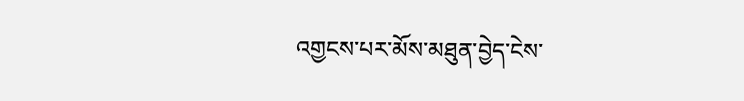འགྱངས་པར་མོས་མཐུན་བྱེད་ངེས་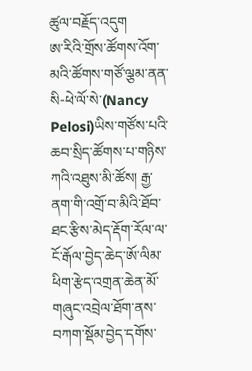ཚུལ་བརྗོད་འདུག
ཨ་རིའི་གྲོས་ཚོགས་འོག་མའི་ཚོགས་གཙོ་ལྕམ་ནན་སི-ཕེ་ལོ་སེ་(Nancy Pelosi)ཡིས་གཙོས་པའི་ཆབ་སྲིད་ཚོགས་པ་གཉིས་ཀའི་འཐུས་མི་ཚོས། རྒྱ་ནག་གི་འགྲོ་བ་མིའི་ཐོབ་ཐང་རྩིས་མེད་རྡོག་རོལ་ལ་ངོ་རྒོལ་བྱེད་ཆེད་ཨོ་ལིམ་ཕིག་རྩེད་འགྲན་ཆེན་མོ་གཞུང་འབྲེལ་ཐོག་ནས་བཀག་སྡོམ་བྱེད་དགོས་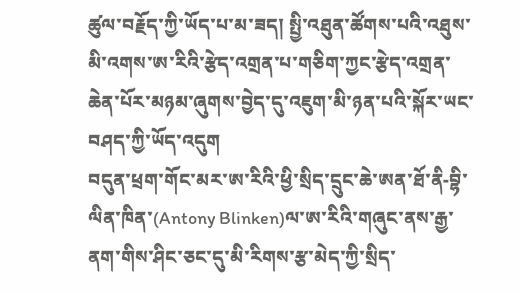ཚུལ་བརྗོད་ཀྱི་ཡོད་པ་མ་ཟད། སྤྱི་འཐུན་ཚོགས་པའི་འཐུས་མི་འགས་ཨ་རིའི་རྩེད་འགྲན་པ་གཅིག་ཀྱང་རྩེད་འགྲན་ཆེན་པོར་མཉམ་ཞུགས་བྱེད་དུ་འཇུག་མི་ཉན་པའི་སྐོར་ཡང་བཤད་ཀྱི་ཡོད་འདུག
བདུན་ཕྲག་གོང་མར་ཨ་རིའི་ཕྱི་སྲིད་དྲུང་ཆེ་ཨན་ཐོ་ནི-བྷི་ལིན་ཁིན་(Antony Blinken)ལ་ཨ་རིའི་གཞུང་ནས་རྒྱ་ནག་གིས་ཤིང་ཅང་དུ་མི་རིགས་རྩ་མེད་ཀྱི་སྲིད་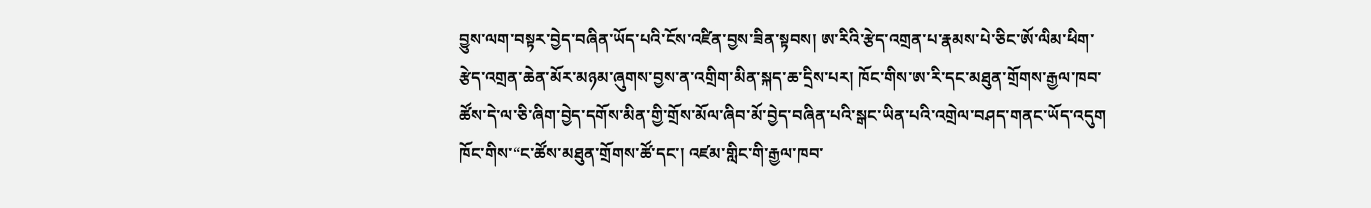བྱུས་ལག་བསྟར་བྱེད་བཞིན་ཡོད་པའི་ངོས་འཛིན་བྱས་ཟིན་སྟབས། ཨ་རིའི་རྩེད་འགྲན་པ་རྣམས་པེ་ཅིང་ཨོ་ལིམ་ཕིག་རྩེད་འགྲན་ཆེན་མོར་མཉམ་ཞུགས་བྱས་ན་འགྲིག་མིན་སྐད་ཆ་དྲིས་པར། ཁོང་གིས་ཨ་རི་དང་མཐུན་གྲོགས་རྒྱལ་ཁབ་ཚོས་དེ་ལ་ཅི་ཞིག་བྱེད་དགོས་མིན་གྱི་གྲོས་མོལ་ཞིབ་མོ་བྱེད་བཞིན་པའི་སྒང་ཡིན་པའི་འགྲེལ་བཤད་གནང་ཡོད་འདུག
ཁོང་གིས་“ང་ཚོས་མཐུན་གྲོགས་ཚོ་དང་། འཛམ་གླིང་གི་རྒྱལ་ཁབ་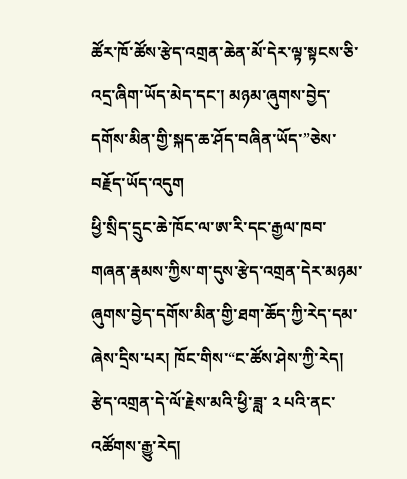ཚོར་ཁོ་ཚོས་རྩེད་འགྲན་ཆེན་མོ་དེར་ལྟ་སྟངས་ཅི་འདྲ་ཞིག་ཡོད་མེད་དང་། མཉམ་ཞུགས་བྱེད་དགོས་མིན་གྱི་སྐད་ཆ་ཤོད་བཞིན་ཡོད་”ཅེས་བརྗོད་ཡོད་འདུག
ཕྱི་སྲིད་དྲུང་ཆེ་ཁོང་ལ་ཨ་རི་དང་རྒྱལ་ཁབ་གཞན་རྣམས་ཀྱིས་ག་དུས་རྩེད་འགྲན་དེར་མཉམ་ཞུགས་བྱེད་དགོས་མིན་གྱི་ཐག་ཆོད་ཀྱི་རེད་དམ་ཞེས་དྲིས་པར། ཁོང་གིས་“ང་ཚོས་ཤེས་ཀྱི་རེད། རྩེད་འགྲན་དེ་ལོ་རྗེས་མའི་ཕྱི་ཟླ་ ༢ པའི་ནང་འཚོགས་རྒྱུ་རེད།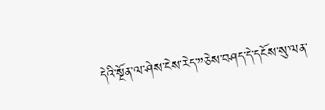དེའི་སྔོན་ལ་ཤེས་ངེས་རེད་”ཅེས་བཤད་དེ་དངོས་སུ་ལན་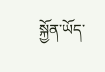སྐྱོན་ཡོད་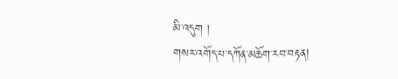མི་འདུག །
གསར་འགོད་པ་དཀོན་མཆོག་རབ་བརྟན།